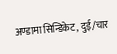अण्डामा सिन्डिकेट, दुई/चार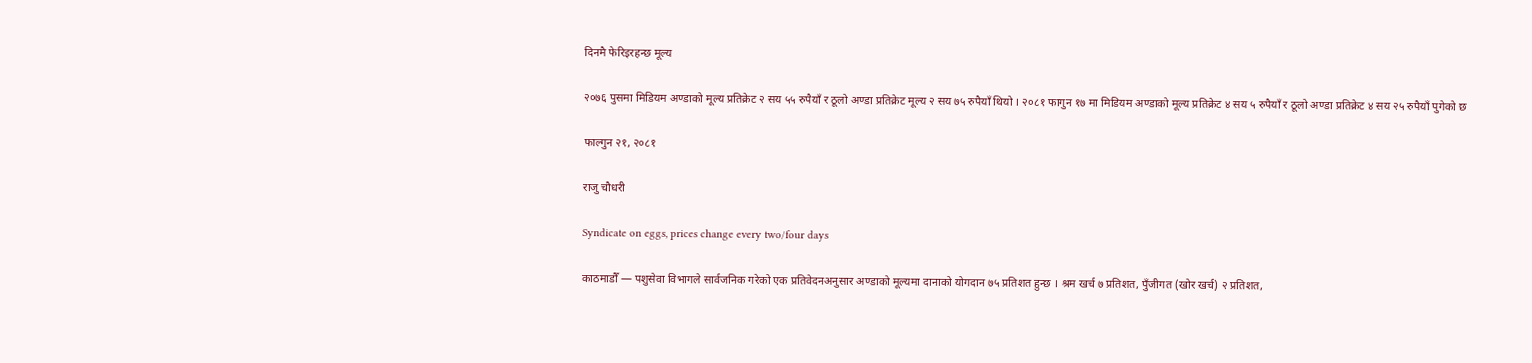दिनमै फेरिइरहन्छ मूल्य

२०७६ पुसमा मिडियम अण्डाको मूल्य प्रतिक्रेट २ सय ५५ रुपैयाँ र ठूलो अण्डा प्रतिक्रेट मूल्य २ सय ७५ रुपैयाँ थियो । २०८१ फागुन १७ मा मिडियम अण्डाको मूल्य प्रतिक्रेट ४ सय ५ रुपैयाँ र ठूलो अण्डा प्रतिक्रेट ४ सय २५ रुपैयाँ पुगेको छ

फाल्गुन २१, २०८१

राजु चौधरी

Syndicate on eggs, prices change every two/four days

काठमाडौँ — पशुसेवा विभागले सार्वजनिक गरेको एक प्रतिवेदनअनुसार अण्डाको मूल्यमा दानाको योगदान ७५ प्रतिशत हुन्छ । श्रम खर्च ७ प्रतिशत, पुँजीगत (खोर खर्च) २ प्रतिशत,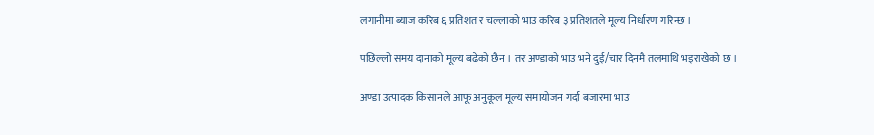लगानीमा ब्याज करिब ६ प्रतिशत र चल्लाको भाउ करिब ३ प्रतिशतले मूल्य निर्धारण गरिन्छ ।

पछिल्लो समय दानाको मूल्य बढेको छैन । तर अण्डाको भाउ भने दुई/चार दिनमै तलमाथि भइराखेको छ ।

अण्डा उत्पादक किसानले आफू अनुकूल मूल्य समायोजन गर्दा बजारमा भाउ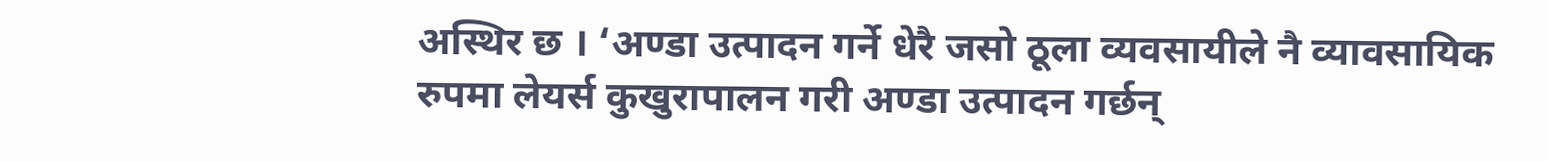अस्थिर छ । ‘अण्डा उत्पादन गर्ने धेरै जसो ठूला व्यवसायीले नै व्यावसायिक रुपमा लेयर्स कुखुरापालन गरी अण्डा उत्पादन गर्छन्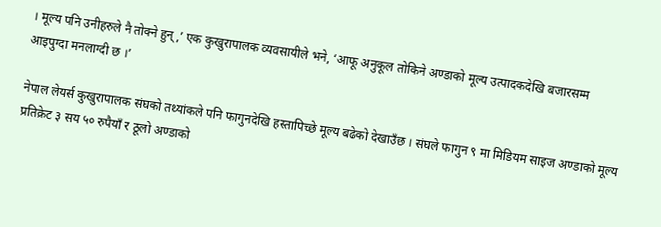। मूल्य पनि उनीहरुले नै तोक्ने हुन्,’ एक कुखुरापालक व्यवसायीले भने, ‘आफू अनुकूल तोकिने अण्डाको मूल्य उत्पादकदेखि बजारसम्म आइपुग्दा मनलाग्दी छ ।’

नेपाल लेयर्स कुखुरापालक संघको तथ्यांकले पनि फागुनदेखि हस्तापिच्छे मूल्य बढेको देखाउँछ । संघले फागुन ९ मा मिडियम साइज अण्डाको मूल्य प्रतिक्रेट ३ सय ५० रुपैयाँ र ठूलो अण्डाको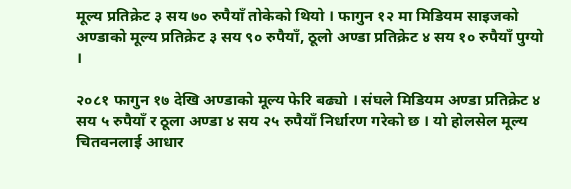मूल्य प्रतिक्रेट ३ सय ७० रुपैयाँ तोकेको थियो । फागुन १२ मा मिडियम साइजको अण्डाको मूल्य प्रतिक्रेट ३ सय ९० रुपैयाँ, ठूलो अण्डा प्रतिक्रेट ४ सय १० रुपैयाँ पुग्यो ।

२०८१ फागुन १७ देखि अण्डाको मूल्य फेरि बढ्यो । संघले मिडियम अण्डा प्रतिक्रेट ४ सय ५ रुपैयाँ र ठूला अण्डा ४ सय २५ रुपैयाँ निर्धारण गरेको छ । यो होलसेल मूल्य चितवनलाई आधार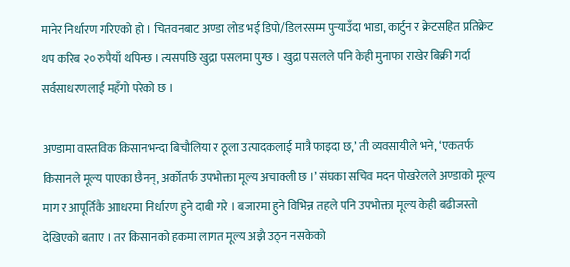मानेर निर्धारण गरिएको हो । चितवनबाट अण्डा लोड भई डिपो/डिलरसम्म पुर्‍याउँदा भाडा, कार्टुन र क्रेटसहित प्रतिक्रेट थप करिब २० रुपैयाँ थपिन्छ । त्यसपछि खुद्रा पसलमा पुग्छ । खुद्रा पसलले पनि केही मुनाफा राखेर बिक्री गर्दा सर्वसाधरणलाई महँगो परेको छ ।

अण्डामा वास्तविक किसानभन्दा बिचौलिया र ठूला उत्पादकलाई मात्रै फाइदा छ,’ ती व्यवसायीले भने, ‘एकतर्फ किसानले मूल्य पाएका छैनन्, अर्कोतर्फ उपभोक्ता मूल्य अचाक्ली छ ।’ संघका सचिव मदन पोखरेलले अण्डाको मूल्य माग र आपूर्तिकै आाधरमा निर्धारण हुने दाबी गरे । बजारमा हुने विभिन्न तहले पनि उपभोक्ता मूल्य केही बढीजस्तो देखिएको बताए । तर किसानको हकमा लागत मूल्य अझै उठ्न नसकेको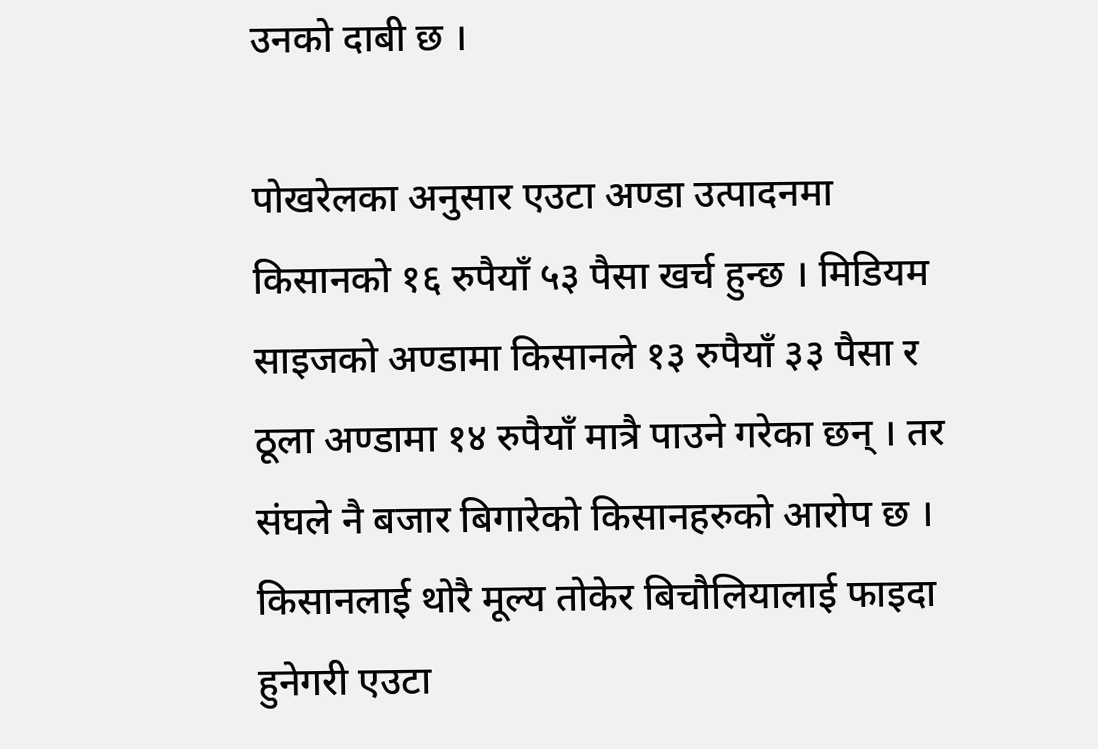उनको दाबी छ ।

पोखरेलका अनुसार एउटा अण्डा उत्पादनमा किसानको १६ रुपैयाँ ५३ पैसा खर्च हुन्छ । मिडियम साइजको अण्डामा किसानले १३ रुपैयाँ ३३ पैसा र ठूला अण्डामा १४ रुपैयाँ मात्रै पाउने गरेका छन् । तर संघले नै बजार बिगारेको किसानहरुको आरोप छ । किसानलाई थोरै मूल्य तोकेर बिचौलियालाई फाइदा हुनेगरी एउटा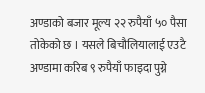अण्डाको बजार मूल्य २२ रुपैयाँ ५० पैसा तोकेको छ । यसले बिचौलियालाई एउटै अण्डामा करिब ९ रुपैयाँ फाइदा पुग्ने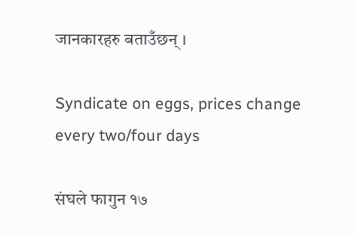जानकारहरु बताउँछन् ।

Syndicate on eggs, prices change every two/four days

संघले फागुन १७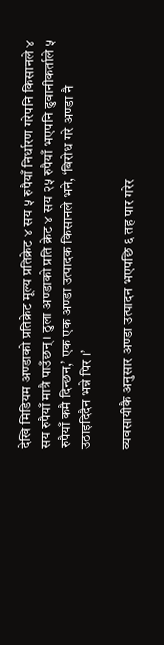देखि मिडियम अण्डाको प्रतिक्रेट मूल्य प्रतिक्रेट ४ सय ५ रुपैयाँ निर्धारण गरेपनि किसानले ४ सय रुपैयाँ मात्रै पाउँछन् । ठुला अण्डाको प्रति क्रेट ४ सय २५ रुपैयाँ भएपनि ढुवानीकर्ताले ५ रुपैयाँ कमै दिन्छन,’ एक एक अण्डा उत्पादक किसानले भने, ‘बिरोध गरे अण्डा नै उठाइदिदैन भन्ने पिर ।’

व्यवसायीकै अनुसार अण्डा उत्पादन भएपछि ६ तह पार गरेर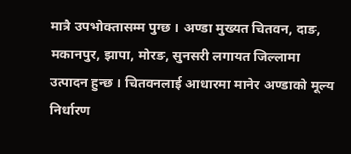मात्रै उपभोक्तासम्म पुग्छ । अण्डा मुख्यत चितवन, दाङ, मकानपुर, झापा, मोरङ, सुनसरी लगायत जिल्लामा उत्पादन हुन्छ । चितवनलाई आधारमा मानेर अण्डाको मूल्य निर्धारण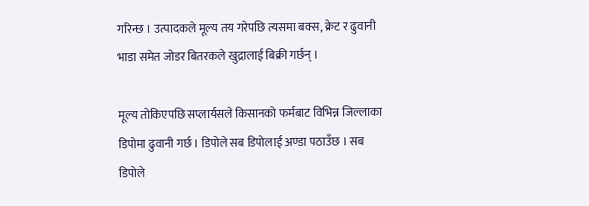गरिन्छ । उत्पादकले मूल्य तय गरेपछि त्यसमा बक्स, क्रेट र ढुवानी भाडा समेत जोडर बितरकले खुद्रालाई बिक्री गर्छन् ।

मूल्य तोकिएपछि सप्लार्यसले किसानको फर्मबाट विभिन्न जिल्लाका डिपोमा ढुवानी गर्छ । डिपोले सब डिपोलाई अण्डा पठाउँछ । सब डिपोले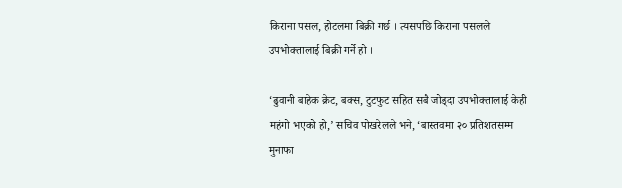किराना पसल, होटलमा बिक्री गर्छ । त्यसपछि किराना पसलले उपभोक्तालाई बिक्री गर्ने हो ।

‘ढुवानी बाहेक क्रेट, बक्स, टुटफुट सहित सबै जोड्दा उपभोक्तालाई केही महंगो भएको हो,’ सचिव पोखरेलले भने, ‘बास्तवमा २० प्रतिशतसम्म मुनाफा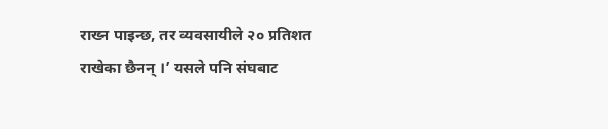राख्न पाइन्छ, तर व्यवसायीले २० प्रतिशत राखेका छैनन् ।’ यसले पनि संघबाट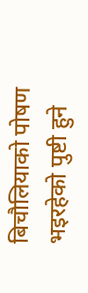बिचौलियाको पोषण भइरहेको पुष्टी हुने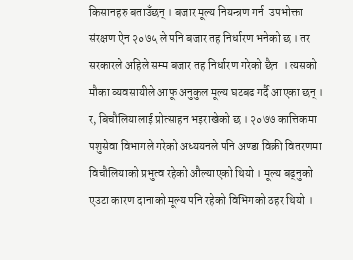किसानहरु बताउँछन् । बजार मूल्य नियन्त्रण गर्न  उपभोक्ता संरक्षण ऐन २०७५ ले पनि बजार तह निर्धारण भनेको छ । तर सरकारले अहिले सम्म बजार तह निर्धारण गरेको छैन  । त्यसको मौका व्यवसायीले आफू अनुकुल मूल्य घटबढ गर्दै आएका छन् । र, बिचौलियालाई प्रोत्साहन भइराखेको छ । २०७७ कात्तिकमा पशुसेवा विभागले गरेको अध्ययनले पनि अण्डा विक्री वितरणमा विचौलियाको प्रभुत्व रहेको औल्याएको थियो । मूल्य बढ्नुको एउटा कारण दानाको मूल्य पनि रहेको विभिगको ठहर थियो ।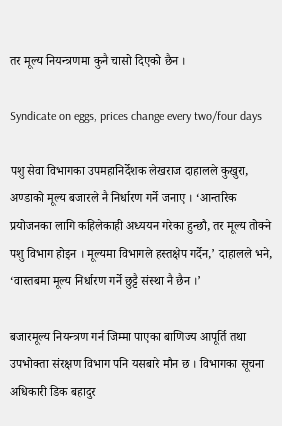तर मूल्य नियन्त्रणमा कुनै चासो दिएको छैन ।

Syndicate on eggs, prices change every two/four days

पशु सेवा विभागका उपमहानिर्देशक लेखराज दाहालले कुखुरा, अण्डाको मूल्य बजारले नै निर्धारण गर्ने जनाए । ‘आन्तरिक प्रयोजनका लागि कहिलेकाही अध्ययन गरेका हुन्छौ, तर मूल्य तोक्ने पशु विभाग होइन । मूल्यमा विभागले हस्तक्षेप गर्देन,’ दाहालले भने, ‘वास्तबमा मूल्य निर्धारण गर्ने छुट्टै संस्था नै छैन ।’

बजारमूल्य नियन्त्रण गर्न जिम्मा पाएका बाणिज्य आपूर्ति तथा उपभोक्ता संरक्षण विभाग पनि यसबारे मौन छ । विभागका सूचना अधिकारी डिक बहादुर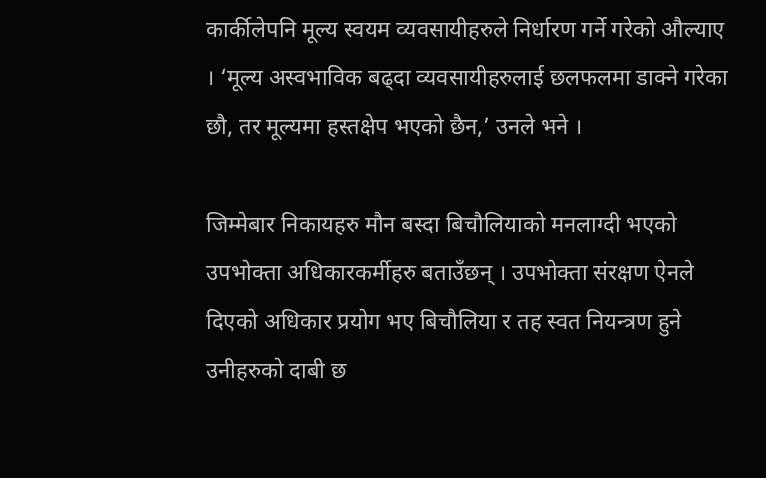कार्कीलेपनि मूल्य स्वयम व्यवसायीहरुले निर्धारण गर्ने गरेको औल्याए । ‘मूल्य अस्वभाविक बढ्दा व्यवसायीहरुलाई छलफलमा डाक्ने गरेका छौ, तर मूल्यमा हस्तक्षेप भएको छैन,’ उनले भने ।

जिम्मेबार निकायहरु मौन बस्दा बिचौलियाको मनलाग्दी भएको उपभोक्ता अधिकारकर्मीहरु बताउँछन् । उपभोक्ता संरक्षण ऐनले दिएको अधिकार प्रयोग भए बिचौलिया र तह स्वत नियन्त्रण हुने उनीहरुको दाबी छ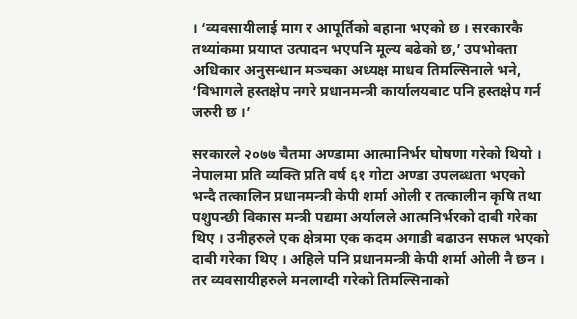। ‘व्यवसायीलाई माग र आपूर्तिको बहाना भएको छ । सरकारकै तथ्यांकमा प्रयाप्त उत्पादन भएपनि मूल्य बढेको छ,’ उपभोक्ता अधिकार अनुसन्धान मञ्चका अध्यक्ष माधव तिमल्सिनाले भने, ‘विभागले हस्तक्षेप नगरे प्रधानमन्त्री कार्यालयबाट पनि हस्तक्षेप गर्न जरुरी छ ।’

सरकारले २०७७ चैतमा अण्डामा आत्मानिर्भर घोषणा गरेको थियो । नेपालमा प्रति व्यक्ति प्रति वर्ष ६१ गोटा अण्डा उपलब्धता भएको भन्दै तत्कालिन प्रधानमन्त्री केपी शर्मा ओली र तत्कालीन कृषि तथा पशुपन्छी विकास मन्त्री पद्यमा अर्यालले आत्मनिर्भरको दाबी गरेका थिए । उनीहरुले एक क्षेत्रमा एक कदम अगाडी बढाउन सफल भएको दाबी गरेका थिए । अहिले पनि प्रधानमन्त्री केपी शर्मा ओली नै छन । तर व्यवसायीहरुले मनलाग्दी गरेको तिमल्सिनाको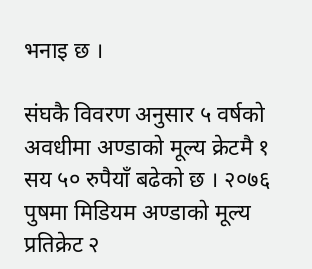भनाइ छ ।

संघकै विवरण अनुसार ५ वर्षको अवधीमा अण्डाको मूल्य क्रेटमै १ सय ५० रुपैयाँ बढेको छ । २०७६ पुषमा मिडियम अण्डाको मूल्य प्रतिक्रेट २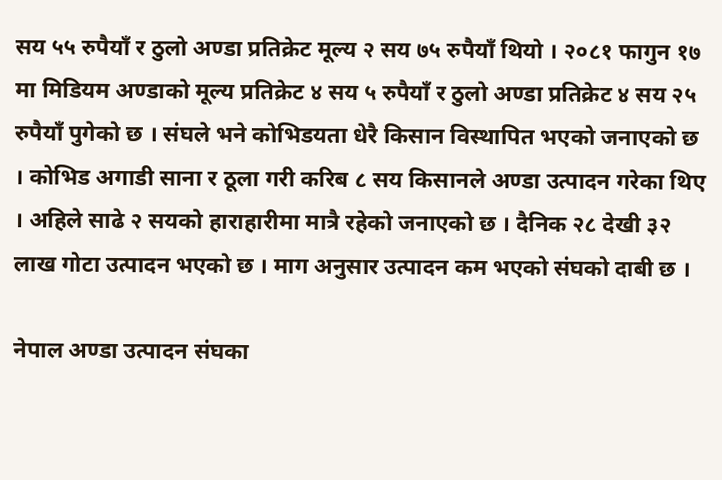सय ५५ रुपैयाँ र ठुलो अण्डा प्रतिक्रेट मूल्य २ सय ७५ रुपैयाँ थियो । २०८१ फागुन १७ मा मिडियम अण्डाको मूल्य प्रतिक्रेट ४ सय ५ रुपैयाँ र ठुलो अण्डा प्रतिक्रेट ४ सय २५ रुपैयाँ पुगेको छ । संघले भने कोभिडयता धेरै किसान विस्थापित भएको जनाएको छ । कोभिड अगाडी साना र ठूला गरी करिब ८ सय किसानले अण्डा उत्पादन गरेका थिए । अहिले साढे २ सयको हाराहारीमा मात्रै रहेको जनाएको छ । दैनिक २८ देखी ३२ लाख गोटा उत्पादन भएको छ । माग अनुसार उत्पादन कम भएको संघको दाबी छ ।

नेपाल अण्डा उत्पादन संघका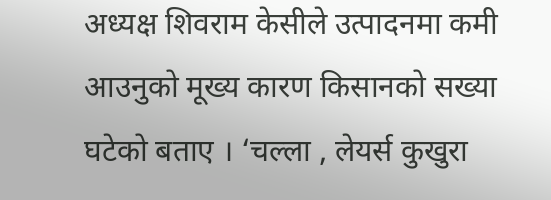अध्यक्ष शिवराम केसीले उत्पादनमा कमी आउनुको मूख्य कारण किसानको सख्या घटेको बताए । ‘चल्ला , लेयर्स कुखुरा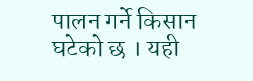पालन गर्ने किसान घटेको छ । यही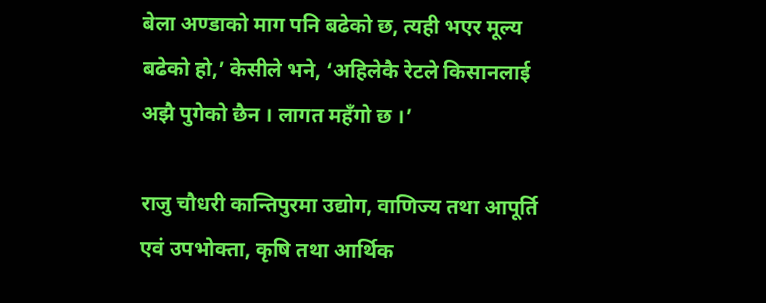बेला अण्डाको माग पनि बढेको छ, त्यही भएर मूल्य बढेको हो,’ केसीले भने, ‘अहिलेकै रेटले किसानलाई अझै पुगेको छैन । लागत महँगो छ ।’

राजु चौधरी कान्तिपुरमा उद्योग, वाणिज्य तथा आपूर्ति एवं उपभोक्ता, कृषि तथा आर्थिक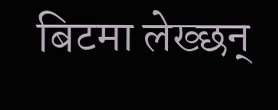बिटमा लेख्छन्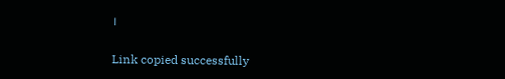।

Link copied successfully